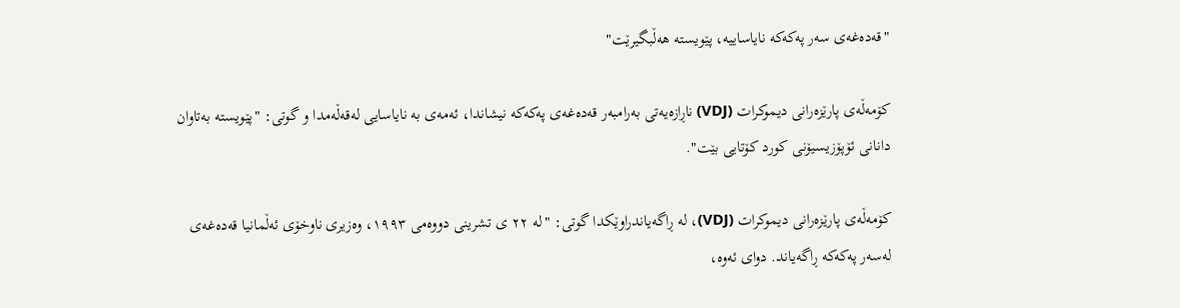"قەدەغەی سەر پەکەکە نایاساییە، پێویستە هەڵبگیرێت"

کۆمەڵەی پارێزەرانی دیموکرات (VDJ) ناڕازەیەتی بەرامبەر قەدەغەی پەکەکە نیشاندا، ئەمەی بە نایاسایی لەقەڵەمدا و گوتی: "پێویستە بەتاوان دانانی ئۆپۆزیسیۆنی کورد کۆتایی بێت".

کۆمەڵەی پارێزەرانی دیموکرات (VDJ)، لە ڕاگەیاندراوێکدا گوتی: "لە ٢٢ ی تشرینی دووەمی ١٩٩٣، وەزیری ناوخۆی ئەڵمانیا قەدەغەی لەسەر پەکەکە ڕاگەیاند. دوای ئەوە،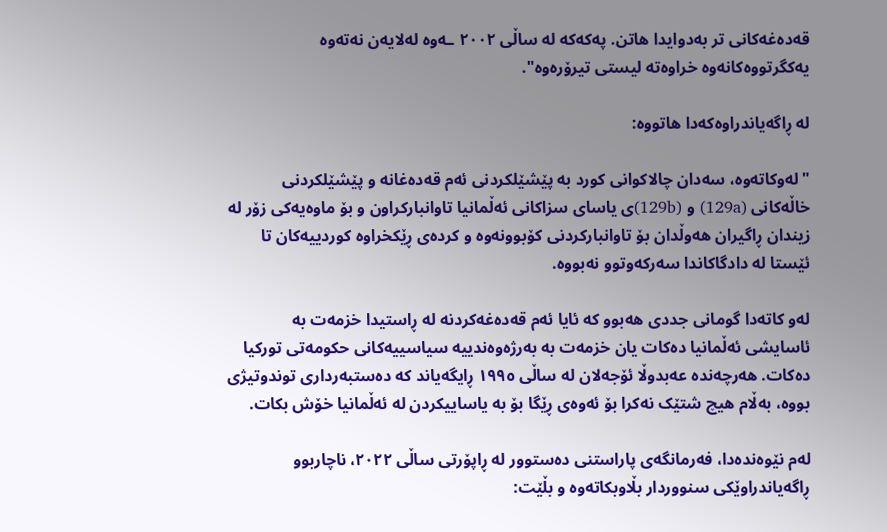قەدەغەکانی تر بەدوایدا هاتن. پەکەکە لە ساڵی ٢٠٠٢ ـەوە لەلایەن نەتەوە یەکگرتووەکانەوە خراوەتە لیستی تیرۆرەوە".

لە ڕاگەیاندراوەکەدا هاتووە:

"لەوکاتەوە، سەدان چالاکوانی کورد بە پێشێلکردنی ئەم قەدەغانە و پێشێلکردنی خاڵەکانی (129a) و (129b)ی یاسای سزاکانی ئەڵمانیا تاوانبارکراون و بۆ ماوەیەکی زۆر لە زیندان ڕاگیران هەوڵدان بۆ تاوانبارکردنی کۆبوونەوە و کردەی ڕێکخراوە کوردییەکان تا ئێستا لە دادگاکاندا سەرکەوتوو نەبووە.

لەو کاتەدا گومانی جددی هەبوو کە ئایا ئەم قەدەغەکردنە لە ڕاستیدا خزمەت بە ئاسایشی ئەڵمانیا دەکات یان خزمەت بە بەرژەوەندییە سیاسییەکانی حکومەتی تورکیا دەکات. هەرچەندە عەبدوڵا ئۆجەلان لە ساڵی ١٩٩٥ ڕایگەیاند کە دەستبەرداری توندوتیژی بووە، بەڵام هیچ شتێک نەکرا بۆ ئەوەی ڕێگا بۆ بە یاساییکردن لە ئەڵمانیا خۆش بکات.

لەم نێوەندەدا، فەرمانگەی پاراستنی دەستوور لە ڕاپۆرتی ساڵی ٢٠٢٢، ناچاربوو ڕاگەیاندراوێکی سنووردار بڵاوبکاتەوە و بڵێت: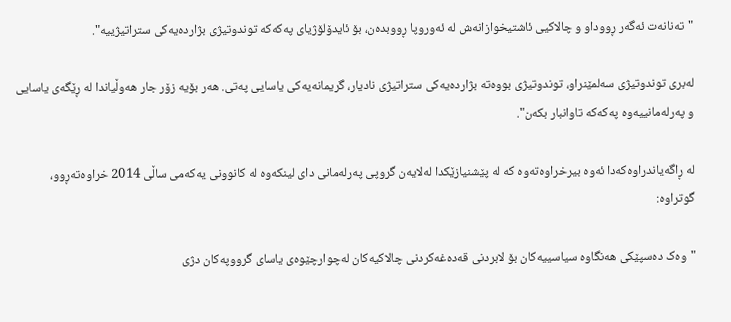"تەنانەت ئەگەر ڕووداو و چالاکیی ئاشتیخوازانەش لە ئەوروپا ڕووبدەن، بۆ ئایدۆلۆژیای پەکەکە توندوتیژی بژاردەیەکی ستراتیژییە".

لەبری توندوتیژی سەلمێنراو، توندوتیژی بووەتە بژاردەیەکی ستراتیژی نادیار، گریمانەیەکی یاسایی پەتی. هەر بۆیە زۆر جار هەوڵیاندا لە ڕێگەی یاسایی و پەرلەمانییەوە پەکەکە تاوانبار بکەن".

لە ڕاگەیاندراوەکەدا ئەوە بیرخراوەتەوە کە لە پێشنیازێکدا لەلایەن گروپی پەرلەمانی دای لینکەوە لە کانوونی یەکەمی ساڵی 2014 خراوەتەڕوو، گوتراوە:

"وەک دەسپێکی هەنگاوە سیاسییەکان بۆ لابردنی قەدەغەکردنی چالاکیەکان لەچوارچێوەی یاسای گرووپەکان دژی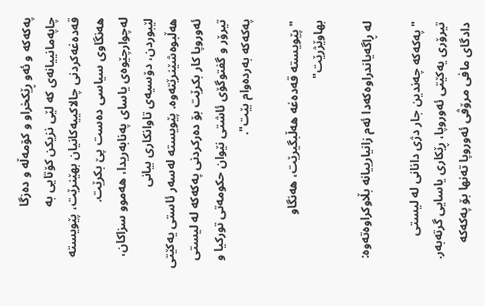پەکەکە و ئەو ڕێکخراو و کۆمەڵە و دەزگا چاپەمانییانەی کە لێی نزیکن کۆتایی بە قەدەغەکردنی چالاکییەکانیان بهێنرێت، پێویستە هەنگاوی سیاسی دەست پێ بکرێت. لەچوارچێوەی یاسای پەنابەریدا، هەموو سزاکان، لێبوردن، دۆسیەی تاوانکاری بیانی هەڵبوەشێنرێتەوە. پێویستە لەسەر ئاستی یەکێتی ئەوروپا کار بکرێت بۆ دەرکردنی پەکەکە لە لیستی تیرۆر و گفتوگۆی ئاشتی نێوان حکومەتی تورکیا و پەکەکە بەردەوام بێت".

"پێویستە قەدەغە هەڵبگیرێت، هەنگاو بهاوێژرێت"

لە ڕاگەیاندراوەکەدا ئەم زانیارییانە بڵاوکراوەتەوە:

"پەکەکە چەندین جار دژی دانانی لە لیستی تیرۆری یەکێتی ئەوروپا، ڕێکاری یاسایی گرتەبەر. دادگای مافی مرۆڤی ئەوروپا تەنها بۆ پەکەکە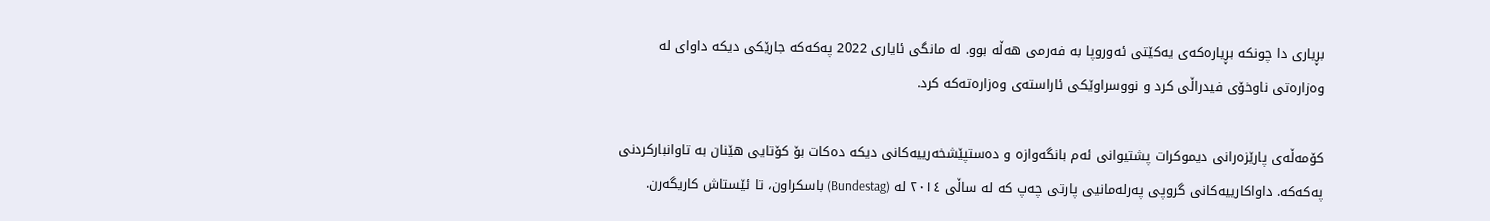بڕیاری دا چونکە بڕیارەکەی یەکێتی ئەوروپا بە فەرمی هەڵە بوو. لە مانگی ئایاری 2022 پەکەکە جارێکی دیکە داوای لە وەزارەتی ناوخۆی فیدراڵی کرد و نووسراوێکی ئاراستەی وەزارەتەکە کرد.

کۆمەڵەی پارێزەرانی دیموکرات پشتیوانی ئەم بانگەوازە و دەستپێشخەرییەکانی دیکە دەکات بۆ کۆتایی هێنان بە تاوانبارکردنی پەکەکە. داواکارییەکانی گروپی پەرلەمانیی پارتی چەپ کە لە ساڵی ٢٠١٤ لە (Bundestag) باسکراون، تا ئێستاش کاریگەرن.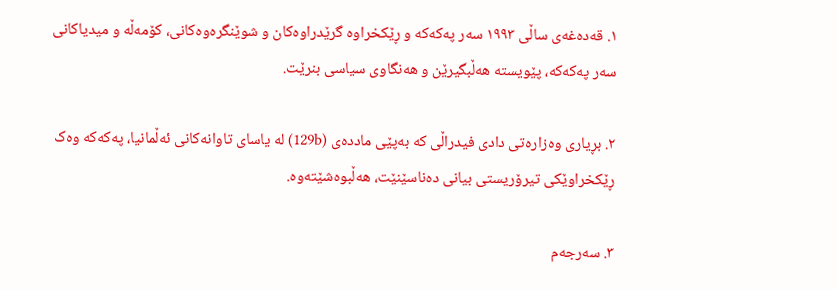١. قەدەغەی ساڵی ١٩٩٣ سەر پەکەکە و ڕێکخراوە گرێدراوەکان و شوێنگرەوەکانی، کۆمەڵە و میدیاکانی سەر پەکەکە، پێویستە هەڵبگیرێن و هەنگاوی سیاسی بنرێت.

٢. بڕیاری وەزارەتی دادی فیدراڵی کە بەپێی ماددەی (129b) لە یاسای تاوانەکانی ئەڵمانیا، پەکەکە وەک ڕێکخراوێکی تیرۆریستی بیانی دەناسێنێت، هەڵبوەشێتەوە.

٣. سەرجەم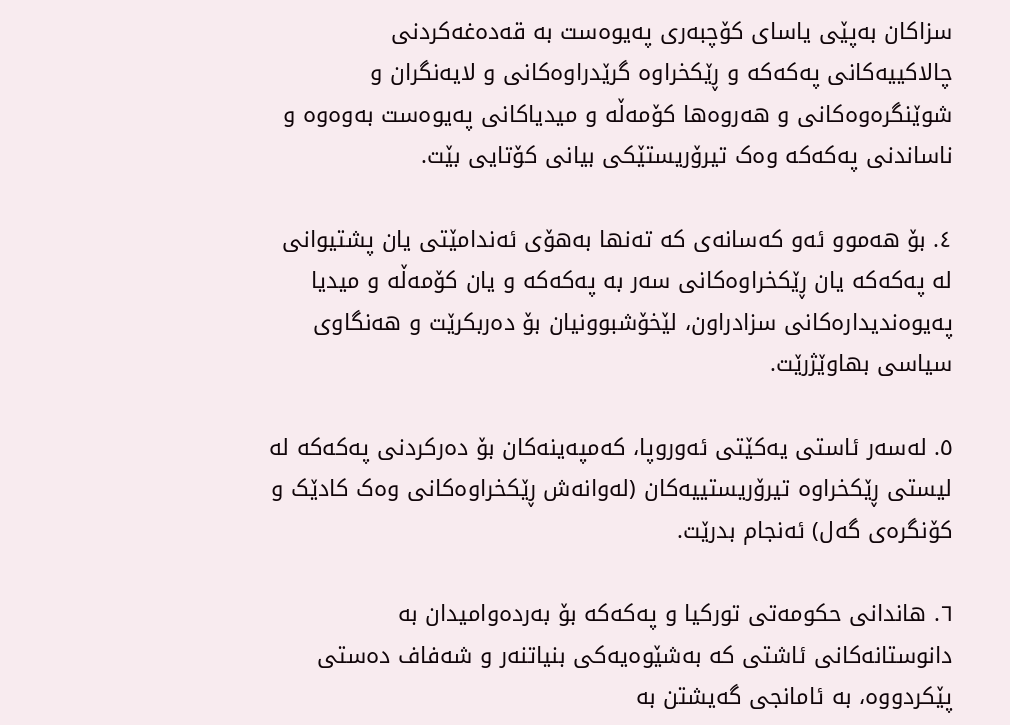سزاکان بەپێی یاسای کۆچبەری پەیوەست بە قەدەغەکردنی چالاکییەکانی پەکەکە و ڕێکخراوە گرێدراوەکانی و لایەنگران و شوێنگرەوەکانی و هەروەها کۆمەڵە و میدیاکانی پەیوەست بەوەوە و ناساندنی پەکەکە وەک تیرۆریستێکی بیانی کۆتایی بێت.

٤. بۆ هەموو ئەو کەسانەی کە تەنها بەهۆی ئەندامێتی یان پشتیوانی لە پەکەکە یان ڕێکخراوەکانی سەر بە پەکەکە و یان کۆمەڵە و میدیا پەیوەندیدارەکانی سزادراون، لێخۆشبوونیان بۆ دەربکرێت و هەنگاوی سیاسی بهاوێژرێت.

٥. لەسەر ئاستی یەکێتی ئەوروپا، کەمپەینەکان بۆ دەرکردنی پەکەکە لە لیستی ڕێکخراوە تیرۆریستییەکان (لەوانەش ڕێکخراوەکانی وەک کادێک و کۆنگرەی گەل) ئەنجام بدرێت.

٦. هاندانی حکومەتی تورکیا و پەکەکە بۆ بەردەوامیدان بە دانوستانەکانی ئاشتی کە بەشێوەیەکی بنیاتنەر و شەفاف دەستی پێکردووە، بە ئامانجی گەیشتن بە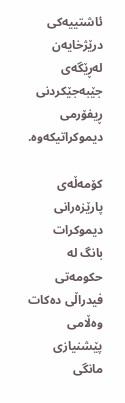ئاشتییەکی درێژخایەن لەڕێگەی جێبەجێکردنی ڕیفۆرمی دیموکراتیکەوە.

کۆمەڵەی پارێزەرانی دیموکرات بانگ لە حکومەتی فیدراڵی دەکات وەڵامی پێشنیازی مانگی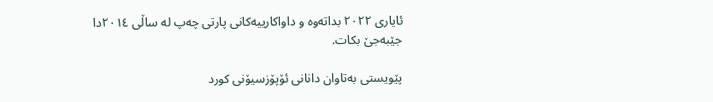ئایاری ٢٠٢٢ بداتەوە و داواکارییەکانی پارتی چەپ لە ساڵی ٢٠١٤دا جێبەجێ بکات.

پێویستی بەتاوان دانانی ئۆپۆزسیۆنی کورد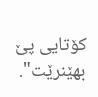کۆتایی پێ بهێنرێت".